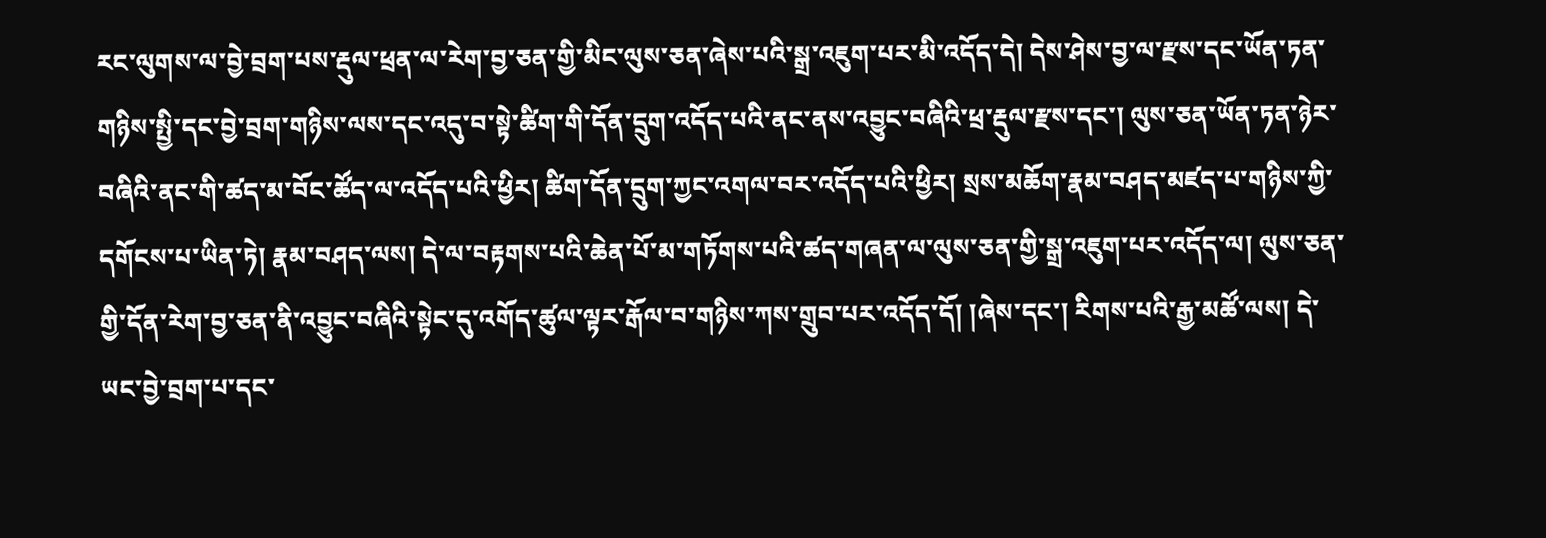རང་ལུགས་ལ་བྱེ་བྲག་པས་རྡུལ་ཕྲན་ལ་རེག་བྱ་ཅན་གྱི་མིང་ལུས་ཅན་ཞེས་པའི་སྒྲ་འཇུག་པར་མི་འདོད་དེ། དེས་ཤེས་བྱ་ལ་རྫས་དང་ཡོན་ཏན་གཉིས་སྤྱི་དང་བྱེ་བྲག་གཉིས་ལས་དང་འདུ་བ་སྟེ་ཚིག་གི་དོན་དྲུག་འདོད་པའི་ནང་ནས་འབྱུང་བཞིའི་ཕྲ་རྡུལ་རྫས་དང་། ལུས་ཅན་ཡོན་ཏན་ཉེར་བཞིའི་ནང་གི་ཚད་མ་བོང་ཚོད་ལ་འདོད་པའི་ཕྱིར། ཚིག་དོན་དྲུག་ཀྱང་འགལ་བར་འདོད་པའི་ཕྱིར། སྲས་མཆོག་རྣམ་བཤད་མཛད་པ་གཉིས་ཀྱི་དགོངས་པ་ཡིན་ཏེ། རྣམ་བཤད་ལས། དེ་ལ་བརྟགས་པའི་ཆེན་པོ་མ་གཏོགས་པའི་ཚད་གཞན་ལ་ལུས་ཅན་གྱི་སྒྲ་འཇུག་པར་འདོད་ལ། ལུས་ཅན་གྱི་དོན་རེག་བྱ་ཅན་ནི་འབྱུང་བཞིའི་སྟེང་དུ་འགོད་ཚུལ་ལྟར་རྒོལ་བ་གཉིས་ཀས་གྲུབ་པར་འདོད་དོ། །ཞེས་དང་། རིགས་པའི་རྒྱ་མཚོ་ལས། དེ་ཡང་བྱེ་བྲག་པ་དང་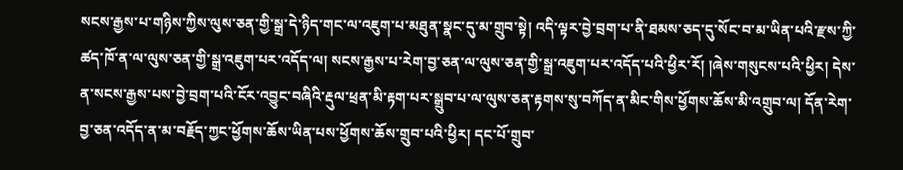སངས་རྒྱས་པ་གཉིས་ཀྱིས་ལུས་ཅན་གྱི་སྒྲ་དེ་ཉིད་གང་ལ་འཇུག་པ་མཐུན་སྣང་དུ་མ་གྲུབ་སྟེ། འདི་ལྟར་བྱེ་བྲག་པ་ནི་ཐམས་ཅད་དུ་སོང་བ་མ་ཡིན་པའི་རྫས་ཀྱི་ཚད་ཁོ་ན་ལ་ལུས་ཅན་གྱི་སྒྲ་འཇུག་པར་འདོད་ལ། སངས་རྒྱས་པ་རེག་བྱ་ཅན་ལ་ལུས་ཅན་གྱི་སྒྲ་འཇུག་པར་འདོད་པའི་ཕྱིར་རོ། །ཞེས་གསུངས་པའི་ཕྱིར། དེས་ན་སངས་རྒྱས་པས་བྱེ་བྲག་པའི་ངོར་འབྱུང་བཞིའི་རྡུལ་ཕྲན་མི་རྟག་པར་སྒྲུབ་པ་ལ་ལུས་ཅན་རྟགས་སུ་བཀོད་ན་མིང་གིས་ཕྱོགས་ཆོས་མི་འགྲུབ་ལ། དོན་རེག་བྱ་ཅན་འདོད་ན་མ་བརྗོད་ཀྱང་ཕྱོགས་ཆོས་ཡིན་པས་ཕྱོགས་ཆོས་གྲུབ་པའི་ཕྱིར། དང་པོ་གྲུབ་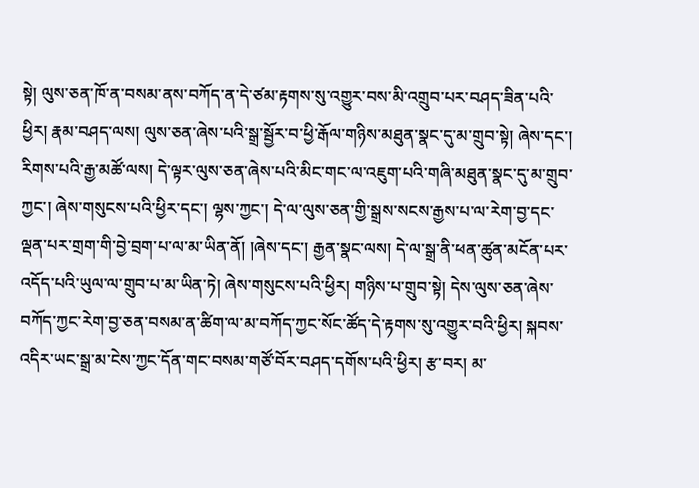སྟེ། ལུས་ཅན་ཁོ་ན་བསམ་ནས་བཀོད་ན་དེ་ཙམ་རྟགས་སུ་འགྱུར་བས་མི་འགྲུབ་པར་བཤད་ཟིན་པའི་ཕྱིར། རྣམ་བཤད་ལས། ལུས་ཅན་ཞེས་པའི་སྒྲ་སྦྱོར་བ་ཕྱི་རྒོལ་གཉིས་མཐུན་སྣང་དུ་མ་གྲུབ་སྟེ། ཞེས་དང་། རིགས་པའི་རྒྱ་མཚོ་ལས། དེ་ལྟར་ལུས་ཅན་ཞེས་པའི་མིང་གང་ལ་འཇུག་པའི་གཞི་མཐུན་སྣང་དུ་མ་གྲུབ་ཀྱང་། ཞེས་གསུངས་པའི་ཕྱིར་དང་། ལྷས་ཀྱང་། དེ་ལ་ལུས་ཅན་གྱི་སྒྲས་སངས་རྒྱས་པ་ལ་རེག་བྱ་དང་ལྡན་པར་གྲག་གི་བྱེ་བྲག་པ་ལ་མ་ཡིན་ནོ། །ཞེས་དང་། རྒྱན་སྣང་ལས། དེ་ལ་སྒྲ་ནི་ཕན་ཚུན་མངོན་པར་འདོད་པའི་ཡུལ་ལ་གྲུབ་པ་མ་ཡིན་ཏེ། ཞེས་གསུངས་པའི་ཕྱིར། གཉིས་པ་གྲུབ་སྟེ། དེས་ལུས་ཅན་ཞེས་བཀོད་ཀྱང་རེག་བྱ་ཅན་བསམ་ན་ཚིག་ལ་མ་བཀོད་ཀྱང་སོང་ཚོད་དེ་རྟགས་སུ་འགྱུར་བའི་ཕྱིར། སྐབས་འདིར་ཡང་སྒྲ་མ་ངེས་ཀྱང་དོན་གང་བསམ་གཙོ་བོར་བཤད་དགོས་པའི་ཕྱིར། རྩ་བར། མ་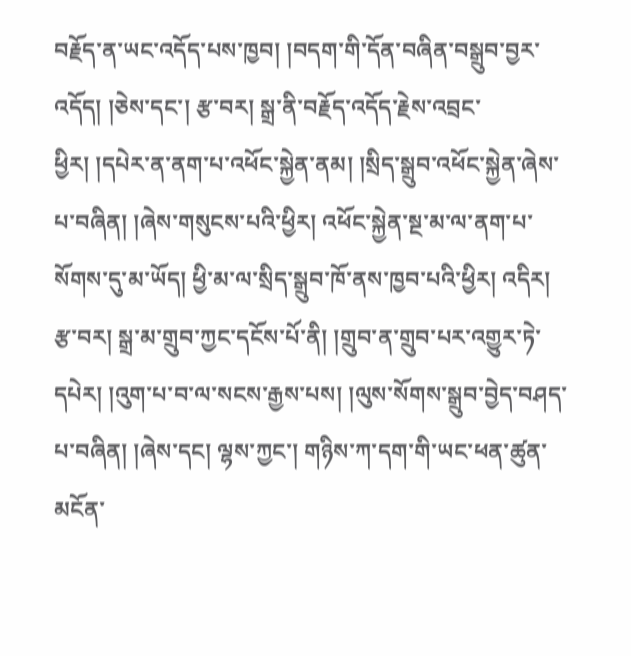བརྗོད་ན་ཡང་འདོད་པས་ཁྱབ། །བདག་གི་དོན་བཞིན་བསྒྲུབ་བྱར་འདོད། །ཅེས་དང་། རྩ་བར། སྒྲ་ནི་བརྗོད་འདོད་རྗེས་འབྲང་ཕྱིར། །དཔེར་ན་ནག་པ་འཕོང་སྐྱེན་ནམ། །སྲིད་སྒྲུབ་འཕོང་སྐྱེན་ཞེས་པ་བཞིན། །ཞེས་གསུངས་པའི་ཕྱིར། འཕོང་སྐྱེན་སྔ་མ་ལ་ནག་པ་སོགས་དུ་མ་ཡོད། ཕྱི་མ་ལ་སྲིད་སྒྲུབ་ཁོ་ནས་ཁྱབ་པའི་ཕྱིར། འདིར། རྩ་བར། སྒྲ་མ་གྲུབ་ཀྱང་དངོས་པོ་ནི། །གྲུབ་ན་གྲུབ་པར་འགྱུར་ཏེ་དཔེར། །འུག་པ་བ་ལ་སངས་རྒྱས་པས། །ལུས་སོགས་སྒྲུབ་བྱེད་བཤད་པ་བཞིན། །ཞེས་དང། ལྷས་ཀྱང་། གཉིས་ཀ་དག་གི་ཡང་ཕན་ཚུན་མངོན་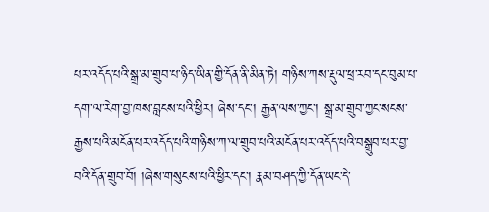པར་འདོད་པའི་སྒྲ་མ་གྲུབ་པ་ཉིད་ཡིན་གྱི་དོན་ནི་མིན་ཏེ། གཉིས་ཀས་རྡུལ་ཕྲ་རབ་དང་བུམ་པ་དག་ལ་རེག་བྱ་ཁས་བླངས་པའི་ཕྱིར། ཞེས་དང་། རྒྱན་ལས་ཀྱང་། སྒྲ་མ་གྲུབ་ཀྱང་སངས་རྒྱས་པའི་མངོན་པར་འདོད་པའི་གཉིས་ཀ་ལ་གྲུབ་པའི་མངོན་པར་འདོད་པའི་བསྒྲུབ་པར་བྱ་བའི་དོན་གྲུབ་བོ། །ཞེས་གསུངས་པའི་ཕྱིར་དང་། རྣམ་བཤད་ཀྱི་དོན་ཡང་དེ་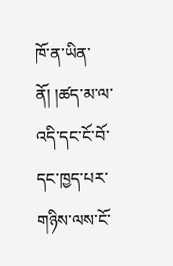ཁོ་ན་ཡིན་ནོ། །ཚད་མ་ལ་འདི་དང་ངོ་བོ་དང་ཁྱད་པར་གཉིས་ལས་ངོ་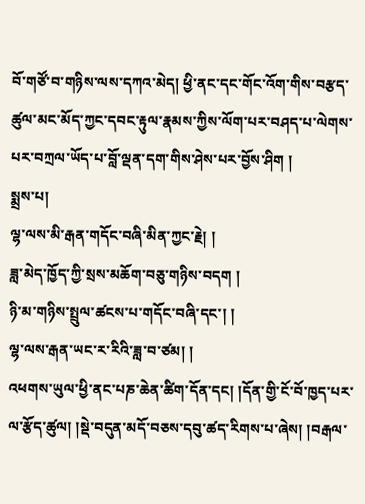བོ་གཙོ་བ་གཉིས་ལས་དཀའ་མེད། ཕྱི་ནང་དང་གོང་འོག་གིས་བརྩད་ཚུལ་མང་མོད་ཀྱང་དབང་རྟུལ་རྣམས་ཀྱིས་ལོག་པར་བཤད་པ་ལེགས་པར་བཀྲལ་ཡོད་པ་བློ་ལྡན་དག་གིས་ཤེས་པར་བྱོས་ཤིག །
སྨྲས་པ།
ལྷ་ལས་མི་རྒན་གདོང་བཞི་མིན་ཀྱང་རྗེ། །
ཟླ་མེད་ཁྱོད་ཀྱི་སྲས་མཆོག་བཅུ་གཉིས་བདག །
ཉི་མ་གཉིས་སྤྲུལ་ཚངས་པ་གདོང་བཞི་དང་། །
ལྷ་ལས་རྒན་ཡང་ར་རིའི་ཟླ་བ་ཙམ། །
འཕགས་ཡུལ་ཕྱི་ནང་པཎ་ཆེན་ཚིག་དོན་དང། །དོན་གྱི་ངོ་བོ་ཁྱད་པར་ལ་རྩོད་ཚུལ། །སྡེ་བདུན་མདོ་བཅས་དབུ་ཚད་རིགས་པ་ཞེས། །བརྒལ་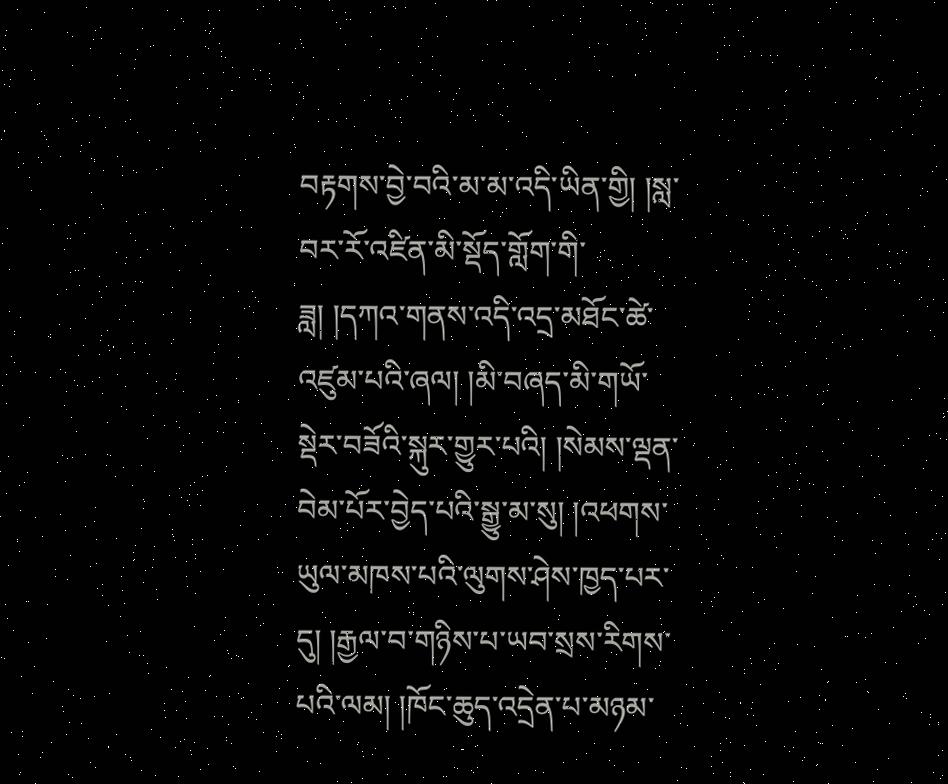བརྟགས་བྱེ་བའི་མ་མ་འདི་ཡིན་གྱི། །སླ་བར་རོ་འཛིན་མི་སྡོད་གློག་གི་ཟླ། །དཀའ་གནས་འདི་འདྲ་མཐོང་ཚེ་འཛུམ་པའི་ཞལ། །མི་བཞད་མི་གཡོ་སྡེར་བཟོའི་སྐུར་གྱུར་པའི། །སེམས་ལྡན་བེམ་པོར་བྱེད་པའི་སྒྱུ་མ་སུ། །འཕགས་ཡུལ་མཁས་པའི་ལུགས་ཤེས་ཁྱད་པར་དུ། །རྒྱལ་བ་གཉིས་པ་ཡབ་སྲས་རིགས་པའི་ལམ། །ཁོང་ཆུད་འདྲེན་པ་མཉམ་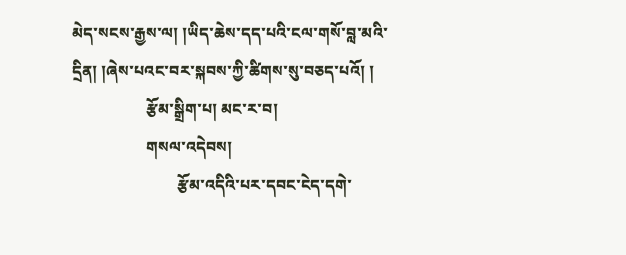མེད་སངས་རྒྱས་ལ། །ཡིད་ཆེས་དད་པའི་ངལ་གསོ་བླ་མའི་དྲིན། །ཞེས་པའང་བར་སྐབས་ཀྱི་ཚིགས་སུ་བཅད་པའོ། །
                   རྩོམ་སྒྲིག་པ། མང་ར་བ།
                   གསལ་འདེབས།
                           རྩོམ་འདིའི་པར་དབང་ངེད་དགེ་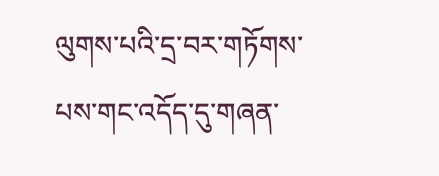ལུགས་པའི་དྲ་བར་གཏོགས་པས་གང་འདོད་དུ་གཞན་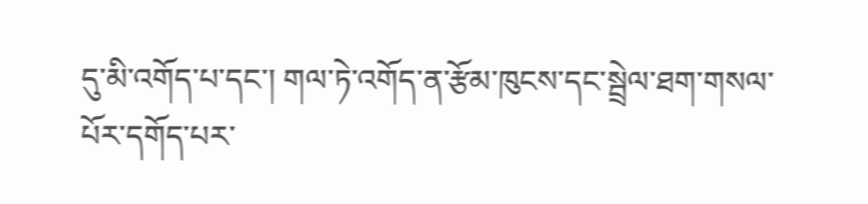དུ་མི་འགོད་པ་དང་། གལ་ཏེ་འགོད་ན་རྩོམ་ཁུངས་དང་སྦྲེལ་ཐག་གསལ་པོར་དགོད་པར་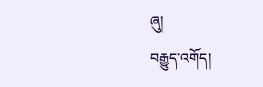ཞུ།
བརྒྱུད་འགོད།